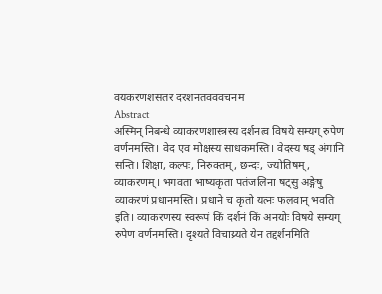वयकरणशसतर दरशनतवववचनम
Abstract
अस्मिन् निबन्धे व्याकरणशास्त्रस्य दर्शनत्व विषये सम्यग् रुपेण वर्णनमस्ति। वेद एव मोक्षस्य साधकमस्ति। वेदस्य षड् अंगानि सन्ति। शिक्षा, कल्पः, निरुक्तम्, छन्दः, ज्योतिषम्, व्याकरणम्। भगवता भाष्यकृता पतंजलिना षट्सु अङ्गेषु व्याकरणं प्रधानमस्ति। प्रधाने च कृतो यत्नः फलवान् भवति इति। व्याकरणस्य स्वरूपं किं दर्शनं किं अनयोः विषये सम्यग् रुपेण वर्णनमस्ति। दृश्यते विचाय्र्यते येन तद्दर्शनमिति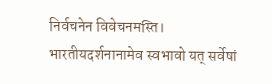निर्वचनेन विवेचनमस्ति। भारतीयदर्शनानामेव स्वभावो यत् सर्वेषां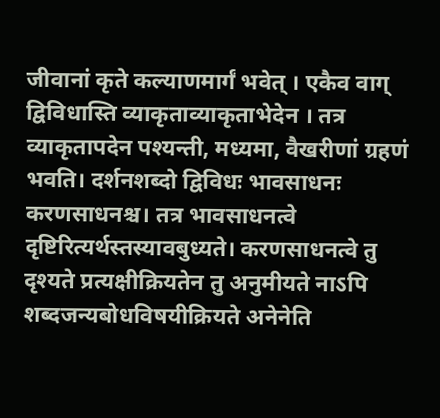जीवानां कृते कल्याणमार्गं भवेत् । एकैव वाग् द्विविधास्ति व्याकृताव्याकृताभेदेन । तत्र व्याकृतापदेन पश्यन्ती, मध्यमा, वैखरीणां ग्रहणं भवति। दर्शनशब्दो द्विविधः भावसाधनः करणसाधनश्च। तत्र भावसाधनत्वे दृष्टिरित्यर्थस्तस्यावबुध्यते। करणसाधनत्वे तु दृश्यते प्रत्यक्षीक्रियतेन तु अनुमीयते नाऽपि शब्दजन्यबोधविषयीक्रियते अनेनेति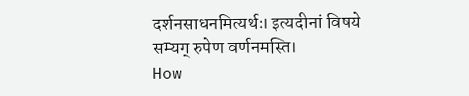दर्शनसाधनमित्यर्थः। इत्यदीनां विषये सम्यग् रुपेण वर्णनमस्ति।
How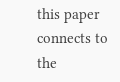this paper connects to the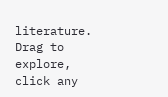literature. Drag to explore, click any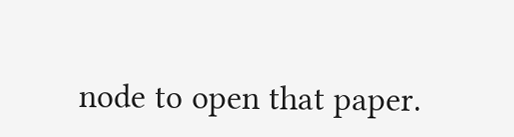node to open that paper.